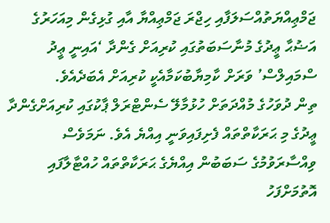ޖަމްޢިއްޔަތުއްސަލަފާއި ހިޖްރަ ޖަމްޢިއްޔާ އާއި ގުޅިގެން މިއަހަރުގެ އަޟުޙާ ޢީދުގެ މުނާސަބަތުގައި ކުރިއަށް ގެންދާ ‘އައިނީ ޢީދު ސްމައިލްސް’ ވަރަށް ކާމިޔާބުކަމާއެކީ ކުރިއަށް އެބަދެއެވެ.
ތިން ދުވަހުގެ މުއްދަތަށް ހުޅުމާލޭ ސެންޓްރަލް ޕާކުގައި ކުރިއަށްގެންދާ ޢީދުގެ މި ޙަރަކާތްތައް ފެށިފައިވަނީ އިއްޔެ އެވެ. ނަމަވެސް ވިއްސާރަވުމުގެ ސަބަބުން އިއްޔެގެ ޙަރަކާތްތައް ހުއްޓާލާފައި އޮތުމަށްފަހު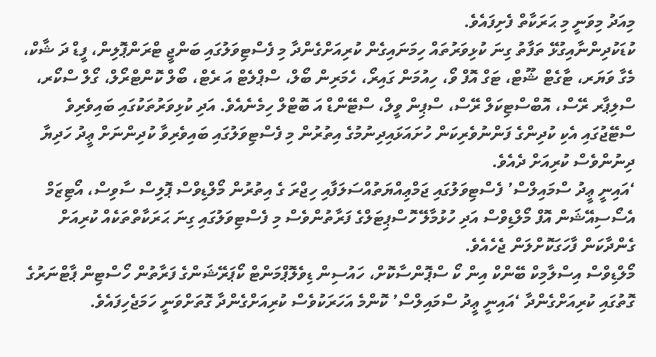މިއަދު މިވަނީ މި ޙަރަކާތް ފެށިފައެވެ.
ކުޑަކުދިންނާއިގުޅޭ ތަފާތު ގިނަ ކުޅިވަރުތައް ހިމަނައިގެން ކުރިއަށްގެންދާ މި ފެސްޓިވަލުގައި ބަންޖީ ޓްރަންޕޮލިން، ފީޑް ދަ ޝާކް، މެގާ ވަޔަރ، ޓާގެޓް ޝޫޓް، ޓަގް އޮފް ވޯ، ހިއުމަން ގައިރޯ، ހެމަރިން ބޯލް، ސްޕްލެޓް އަ ރެޓް، ބޯލް ކޮންޓްރޯލް، ގޯލް ސްކޯރ، ސްލިޕާރ ރޭސް، އޮބްސްޓިކަލް ރޭސް، ސްޕިން ވީލް، ސްޓޭންޑް އަ ބޮޓްލް ހިމެނެއެވެ. އަދި ކުޅިވަރުތަކުގައި ބައިވެރިވެ ސްޓޭޖުގައި އެކި ކުދިންގެ ފަންނުވެރިކަން ހުށައަޅައިދިނުމުގެ އިތުރުން މި ފެސްޓިވަލުގައި ބައިވެރިވާ ކުދިންނަށް ޢީދު ހަދިޔާ ދިނުންވެސް ކުރިއަށް ދެއެވެ.
‘އައިނީ ޢީދު ސްމައިލްސް’ ފެސްޓިވަލުގައި ޖަމްޢިއްޔަތުއްސަލަފާއި ހިޖްރަ ގެ އިތުރުން މޯލްޑިވްސް ޕޮލިސް ސާވިސް، އޯޓިޒަމް އެސޯސިއޭޝަން އޮފް މޯލްޑިވްސް އަދި ހުޅުމާލޭ ހޮސްޕިޓަލްގެ ފަރާތުންވެސް މި ފެސްޓިވަލުގައި ގިނަ ޙަރަކާތްތަކެއް ކުރިއަށް ގެންދާކަން ފާހަގަކޮށްލަން ޖެހެއެވެ.
މޯލްޑިވްސް އިސްލާމިކް ބޭންކް އިން ކޯ ސްޕޮންސާކޮށް، ހައުސިން ޑިވެލޮޕްމަންޓް ކޯޕަރޭޝަންގެ ފަރާތުން ހޯސްޓިން ޕާޓްނަރުގެ ގޮތުގައި ކުރިއަށްގެންދާ ‘އައިނީ ޢީދު ސްމައިލްސް’ ކޮންމެ އަހަރަކުވެސް ކުރިއަށްގެންދާ ގޮތަށްވަނީ ހަމަޖެހިފައެވެ.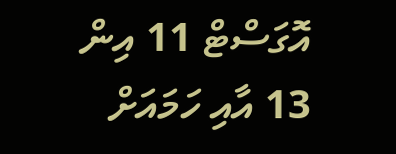އޮގަސްޓް 11 އިން 13 އާއި ހަމައަށް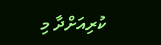ކުރިއަށްދާ މި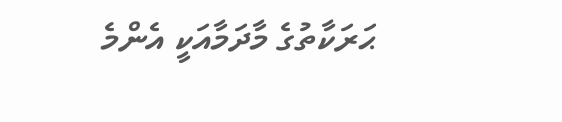ޙަރަކާތުގެ މާދަމާއަކީ އެންމެ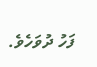ފަހު ދުވަހެވެ.